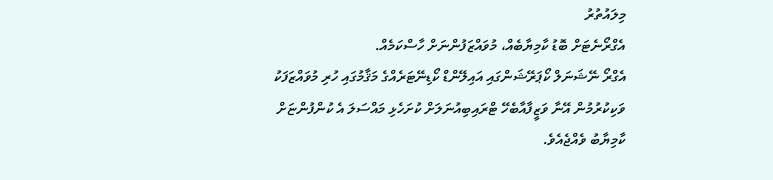މިލައުތުރު
އެގްރޯނެޓަށް ބޮޑު ކާމިޔާބެއް، މުވައްޒަފުންނަށް ހާސްކަމެއް.
އެގްރޯ ނޭޝަނަލް ކޯޕަރޭޝަންގައި އައިލޭންޑް ކޯޑިނޭޓަރެއްގެ މަޤާމުގައި ހުރި މުވައްޒަފަކު ވަކިކުރުމުން އޭނާ ވަޒީފާއާބެހޭ ޓްރައިބިއުނަލަށް ކުށަހެޅި މައްސަލަ އެ ކުންފުންޏަށް ކާމިޔާބު ވެއްޖެއެވެ.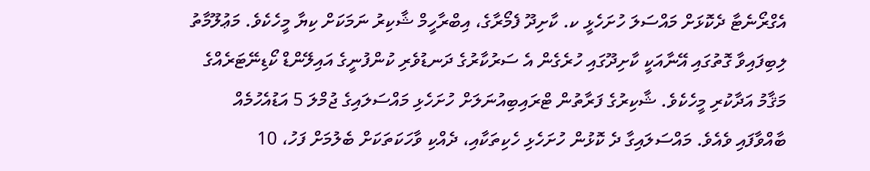އެގްރޯނެޓާ ދެކޮޅަށް މައްސަލަ ހުށަހެޅީ ކ. ކާށިދޫ ފެމޯރާގެ، އިބްރާހީމް ޝާކިރު ނަމަކަށް ކިޔާ މީހެކެވެ. މަޢުލޫމާތު ލިބިފައިވާ ގޮތުގައި އޭނާއަކީ ކާށިދޫގައި ހުރެގެން އެ ސަރުކާރުގެ ދަނޑުވެރި ކުންފުނީގެ އައިލޭންޑް ކޯޑިނޭޓަރެއްގެ މަޤާމު އަދާކުރި މީހެކެވެ. ޝާކިރުގެ ފަރާތުން ޓްރައިބިއުނަލަށް ހުށަހެޅި މައްސަލައިގެ ޖުމްލަ 5 އަޑުއެހުމެއް ބާއްވާފައި ވެއެވެ. މައްސަލައިގާ ދެ ކޮޅުން ހުށަހެޅި ހެކިތަކާއި، ދެއްކި ވާހަކަތަކަށް ބެލުމަށް ފަހު، 10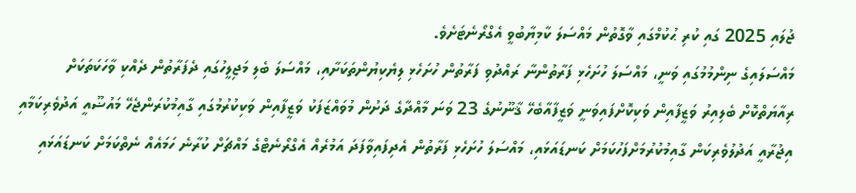ޖުލައި 2025 ގައި ކުރި ޙުކުމްގައި ވާގޮތުން މައްސަލަ ކާމިޔާބުވީ އެގްރޯނެޓަށެވެ.
މައްސަލައިގެ ނިންމުމުގައި ވަނީ، މައްސަލަ ހުށަހެޅި ފަރާތުންނާ ރައްދުވި ފަރާތުން ހުށަހެޅި ލިޔެކިޔުންތަކަށާއި، މައްސަލަ ބެލި މަޖިލީހުގައި ދެފަރާތުން ދެއްކި ވާހަކަތަކަށް ރިއާޔަތްކޮށް ބެލިއިރު ވަޒީފާއިން ވަކިކޮށްފައިވަނީ ވަޒީފާއާބެހޭ ޤާނޫނުގެ 23 ވަނަ މާއްދާގެ ދަށުން މުވައްޒަފަކު ވަޒީފާއިން ވަކިކުރުމުގައި ގާއިމުކުރަންޖެހޭ މައުޟޫއީ އަދުވެރިކަމާއި އިޖުރާއީ އަދުލުވެރިކަން ގާއިމުކުރުމަށްފަހުކަމަށް ކަނޑައަޅައި، މައްސަލަ ހުށަހެޅި ފަރާތުން އެދިފައިވާފަދަ އަމުރެއް އެގްރޯނެޓްގެ މައްޗަށް ކުރާނެ ހަމައެއް ނެތްކަމަށް ކަނޑައަޅައި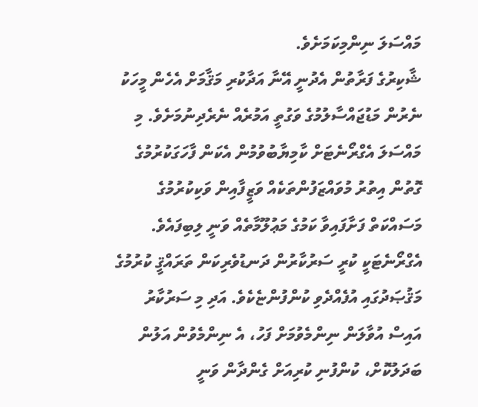މައްސަލަ ނިންމިކަމަށެވެ.
ޝާކިރުގެ ފަރާތުން އެދުނީ އޭނާ އަދާކުރި މަޤާމަށް އެހެން މީހަކު ނެރުން މަޑުޖައްސާލުމުގެ ވަގުތީ އަމުރެއް ނެރެދިނުމަށެވެ. މި މައްސަލަ އެގްރޯނެޓަށް ކާމިޔާބުވުމުން އެކަން ފާހަގަކުރުމުގެ ގޮތުން އިތުރު މުވައްޒަފުންތަކެއް ވަޒީފާއިން ވަކިކުރުމުގެ މަސައްކަތް ފަށާފައިވާ ކަމުގެ މަޢުލޫމާތެއް ވަނީ ލިބިފައެވެ.
އެގްރޯނެޓަކީ ކުރީ ސަރުކާރުން ދަނޑުވެރިކަން ތަރައްޤީ ކުރުމުގެ މަޤުޞަދުގައި އުފެއްދެވި ކުންފުންޏެކެވެ. އަދި މި ސަރުކާރު އައިސް އުވާލަން ނިންމެވުމަށް ފަހު، އެ ނިންމެވުން އަލުން ބަދަލުކޮށް، ކުންފުނި ކުރިއަށް ގެންދާން ވަނީ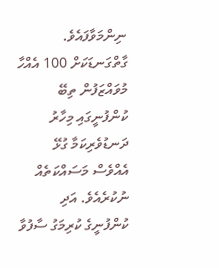ނިންމަވާފައެވެ. ގާތްގަނޑަކަށް 100 އެއްހާ މުވައްޒަފުން ތިބޭ ކުންފުނީގައި މިހާރު ދަނޑުވެރިކަމާ ގުޅޭ އެއްވެސް މަސައްކަތެއް ނުކުރެއެވެ. އަދި ކުންފުނީގެ ކުރިމަގު ސާފުވާ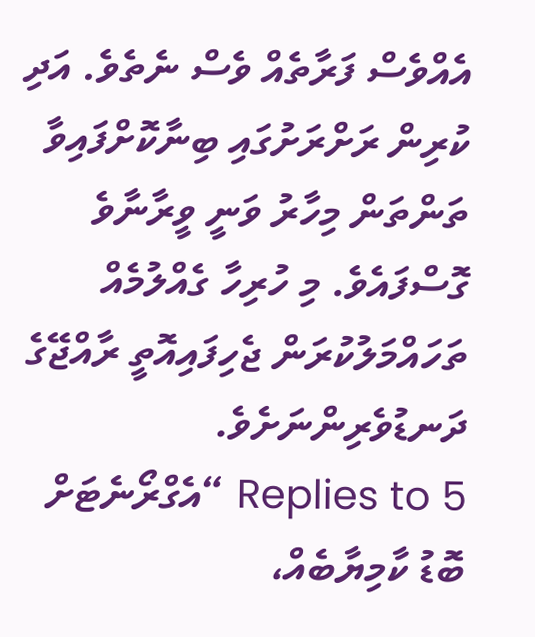އެއްވެސް ފަރާތެއް ވެސް ނެތެވެ. އަދި ކުރިން ރަށްރަށުގައި ބިނާކޮށްފައިވާ ތަންތަން މިހާރު ވަނީ ވީރާނާވެ ގޮސްފައެވެ. މި ހުރިހާ ގެއްލުމެއް ތަހައްމަލުކުރަން ޖެހިފައިއޮތީ ރާއްޖޭގެ ދަނޑުވެރިންނަށެވެ.
5 Replies to “އެގްރޯނެޓަށް ބޮޑު ކާމިޔާބެއް،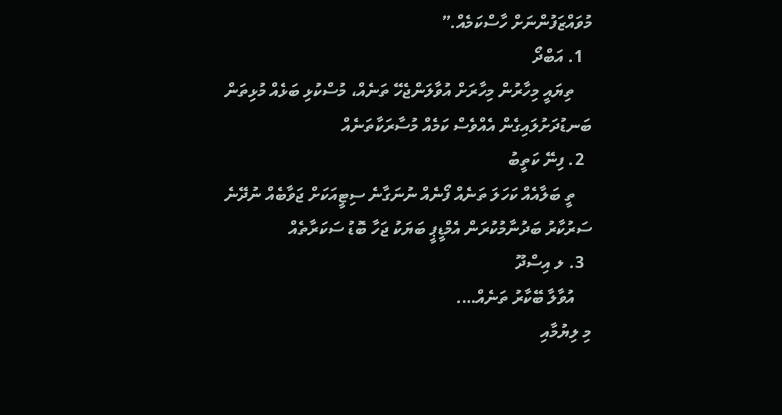މުވައްޒަފުންނަށް ހާސްކަމެއް.”
  1. އަބްދޯ
    ތިޔައީ މިހާރުން މިހާރަށް އުވާލަންޖެހޭ ތަނެއް، މުސްކުޅި ބަޅެއް މުޅިތަން ބަނޑުދަށުލައިގެން އެއްވެސް ކަމެއް މުސާރަކާތަނެއް
  2. ފިނޭ ކަތީބު
    ތީ ބަލާއެއް ކަހަލަ ތަނެއް ފޯނެއް ނުނަގާނެ ސިޓީއަކަށް ޖަވާބެއް ނުދޭނެ ސަރުކާރު ބަދުނާމުކުރަން އެމްޑީޕީ ބަޔަކު ޖަހާ ބޮޑު ސަކަރާތެއް
  3. ލ އިސްދޫ
    އުވާލާ ބޭކާރު ތަނެއް….
މި ލިޔުމާއި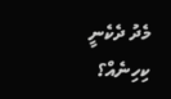މެދު ދެކެނީ ކިހިނެއް؟